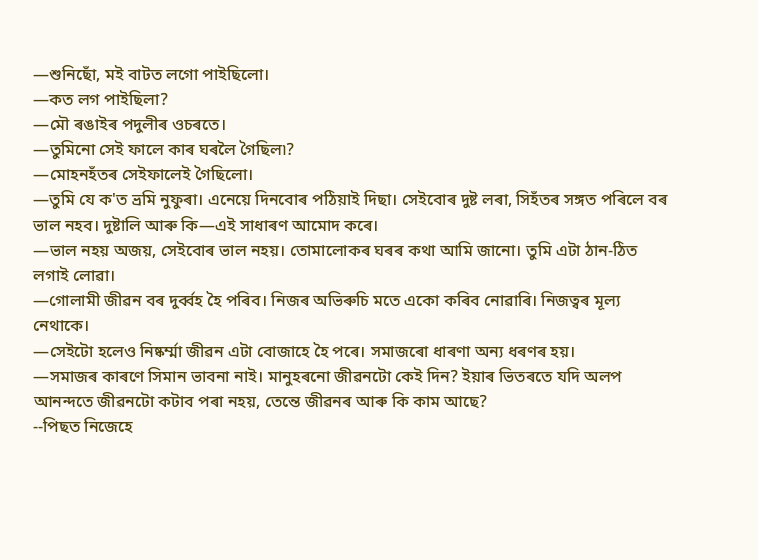—শুনিছোঁ, মই বাটত লগো পাইছিলো।
—কত লগ পাইছিলা?
—মৌ ৰঙাইৰ পদুলীৰ ওচৰতে।
—তুমিনো সেই ফালে কাৰ ঘৰলৈ গৈছিল৷?
—মোহনহঁতৰ সেইফালেই গৈছিলো।
—তুমি যে ক'ত ভ্ৰমি নুফুৰা। এনেয়ে দিনবোৰ পঠিয়াই দিছা। সেইবোৰ দুষ্ট লৰা, সিহঁতৰ সঙ্গত পৰিলে বৰ ভাল নহব। দুষ্টালি আৰু কি—এই সাধাৰণ আমোদ কৰে।
—ভাল নহয় অজয়, সেইবোৰ ভাল নহয়। তোমালোকৰ ঘৰৰ কথা আমি জানো। তুমি এটা ঠান-ঠিত লগাই লোৱা।
—গোলামী জীৱন বৰ দুৰ্ব্বহ হৈ পৰিব। নিজৰ অভিৰুচি মতে একো কৰিব নোৱাৰি। নিজত্বৰ মূল্য নেথাকে।
—সেইটো হলেও নিষ্কৰ্ম্মা জীৱন এটা বোজাহে হৈ পৰে। সমাজৰো ধাৰণা অন্য ধৰণৰ হয়।
—সমাজৰ কাৰণে সিমান ভাবনা নাই। মানুহৰনো জীৱনটো কেই দিন? ইয়াৰ ভিতৰতে যদি অলপ আনন্দতে জীৱনটো কটাব পৰা নহয়, তেন্তে জীৱনৰ আৰু কি কাম আছে?
--পিছত নিজেহে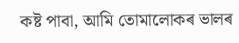কষ্ট পাবা, আমি তোমালোকৰ ভালৰ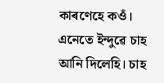কাৰণেহে কওঁ। এনেতে ইন্দুৱে চাহ আনি দিলেহি। চাহ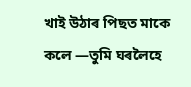খাই উঠাৰ পিছত মাকে কলে —তুমি ঘৰলৈহে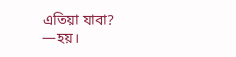এতিয়া যাবা?
—হয়।